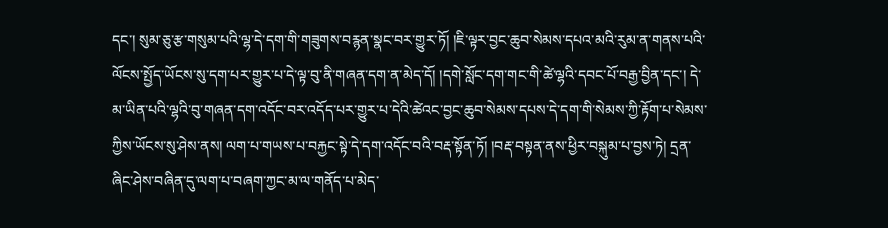དང་། སུམ་ཅུ་རྩ་གསུམ་པའི་ལྷ་དེ་དག་གི་གཟུགས་བརྙན་སྣང་བར་གྱུར་ཏོ། །ཇི་ལྟར་བྱང་ཆུབ་སེམས་དཔའ་མའི་རུམ་ན་གནས་པའི་ལོངས་སྤྱོད་ཡོངས་སུ་དག་པར་གྱུར་པ་དེ་ལྟ་བུ་ནི་གཞན་དག་ན་མེད་དོ། །དགེ་སློང་དག་གང་གི་ཚེ་ལྷའི་དབང་པོ་བརྒྱ་བྱིན་དང་། དེ་མ་ཡིན་པའི་ལྷའི་བུ་གཞན་དག་འདོང་བར་འདོད་པར་གྱུར་པ་དེའི་ཚེའང་བྱང་ཆུབ་སེམས་དཔས་དེ་དག་གི་སེམས་ཀྱི་རྟོག་པ་སེམས་ཀྱིས་ཡོངས་སུ་ཤེས་ནས། ལག་པ་གཡས་པ་བརྐྱང་སྟེ་དེ་དག་འདོང་བའི་བརྡ་སྟོན་ཏོ། །བརྡ་བསྟན་ནས་ཕྱིར་བསྐུམ་པ་བྱས་ཏེ། དྲན་ཞིང་ཤེས་བཞིན་དུ་ལག་པ་བཞག་ཀྱང་མ་ལ་གནོད་པ་མེད་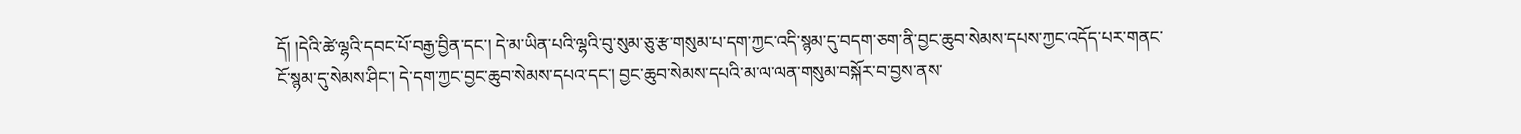དོ། །དེའི་ཚེ་ལྷའི་དབང་པོ་བརྒྱ་བྱིན་དང་། དེ་མ་ཡིན་པའི་ལྷའི་བུ་སུམ་ཅུ་རྩ་གསུམ་པ་དག་ཀྱང་འདི་སྙམ་དུ་བདག་ཅག་ནི་བྱང་ཆུབ་སེམས་དཔས་ཀྱང་འདོད་པར་གནང་ངོ་སྙམ་དུ་སེམས་ཤིང་། དེ་དག་ཀྱང་བྱང་ཆུབ་སེམས་དཔའ་དང་། བྱང་ཆུབ་སེམས་དཔའི་མ་ལ་ལན་གསུམ་བསྐོར་བ་བྱས་ནས་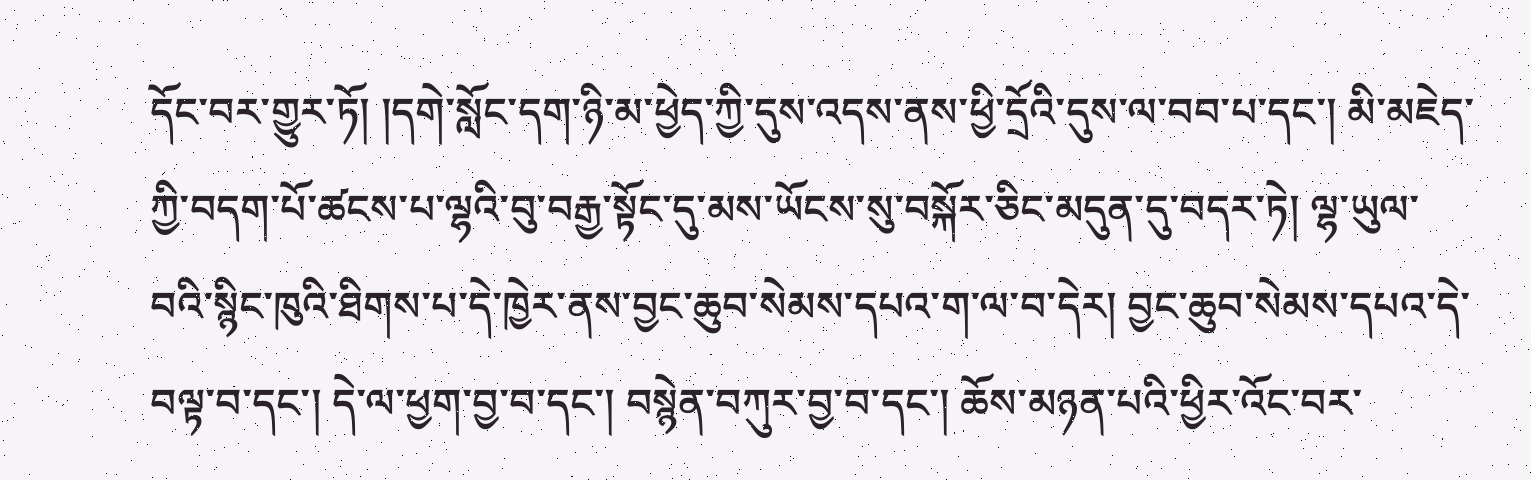དོང་བར་གྱུར་ཏོ། །དགེ་སློང་དག་ཉི་མ་ཕྱེད་ཀྱི་དུས་འདས་ནས་ཕྱི་དྲོའི་དུས་ལ་བབ་པ་དང་། མི་མཇེད་ཀྱི་བདག་པོ་ཚངས་པ་ལྷའི་བུ་བརྒྱ་སྟོང་དུ་མས་ཡོངས་སུ་བསྐོར་ཅིང་མདུན་དུ་བདར་ཏེ། ལྷ་ཡུལ་བའི་སྙིང་ཁུའི་ཐིགས་པ་དེ་ཁྱེར་ནས་བྱང་ཆུབ་སེམས་དཔའ་ག་ལ་བ་དེར། བྱང་ཆུབ་སེམས་དཔའ་དེ་བལྟ་བ་དང་། དེ་ལ་ཕྱག་བྱ་བ་དང་། བསྙེན་བཀུར་བྱ་བ་དང་། ཆོས་མཉན་པའི་ཕྱིར་འོང་བར་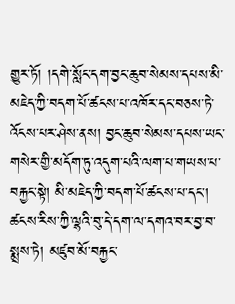གྱུར་ཏོ། །དགེ་སློང་དག་བྱང་ཆུབ་སེམས་དཔས་མི་མཇེད་ཀྱི་བདག་པོ་ཚངས་པ་འཁོར་དང་བཅས་ཏེ་འོངས་པར་ཤེས་ནས། བྱང་ཆུབ་སེམས་དཔས་ཡང་གསེར་གྱི་མདོག་ཏུ་འདུག་པའི་ལག་པ་གཡས་པ་བརྐྱང་སྟེ། མི་མཇེད་ཀྱི་བདག་པོ་ཚངས་པ་དང་། ཚངས་རིས་ཀྱི་ལྷའི་བུ་དེ་དག་ལ་དགའ་བར་བྱ་བ་སྨྲས་ཏེ། མཛུབ་མོ་བརྐྱང་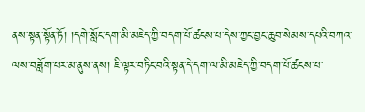ནས་སྟན་སྟོན་ཏོ། །དགེ་སློང་དག་མི་མཇེད་ཀྱི་བདག་པོ་ཚངས་པ་དེས་ཀྱང་བྱང་ཆུབ་སེམས་དཔའི་བཀའ་ལས་བཟློག་པར་མ་ནུས་ནས། ཇི་ལྟར་བཏིང་བའི་སྟན་དེ་དག་ལ་མི་མཇེད་ཀྱི་བདག་པོ་ཚངས་པ་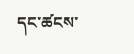དང་ཚངས་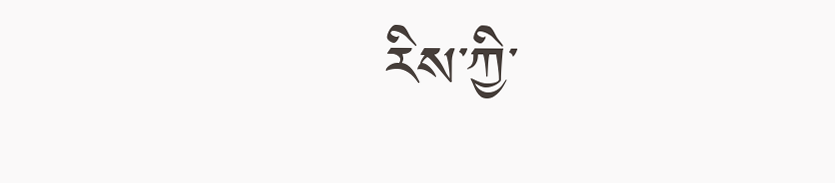རིས་ཀྱི་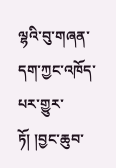ལྷའི་བུ་གཞན་དག་ཀྱང་འཁོད་པར་གྱུར་ཏོ། །བྱང་ཆུབ་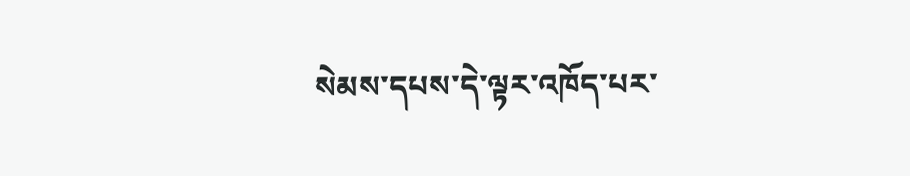སེམས་དཔས་དེ་ལྟར་འཁོད་པར་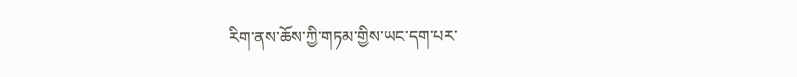རིག་ནས་ཆོས་ཀྱི་གཏམ་གྱིས་ཡང་དག་པར་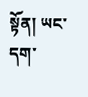སྟོན། ཡང་དག་